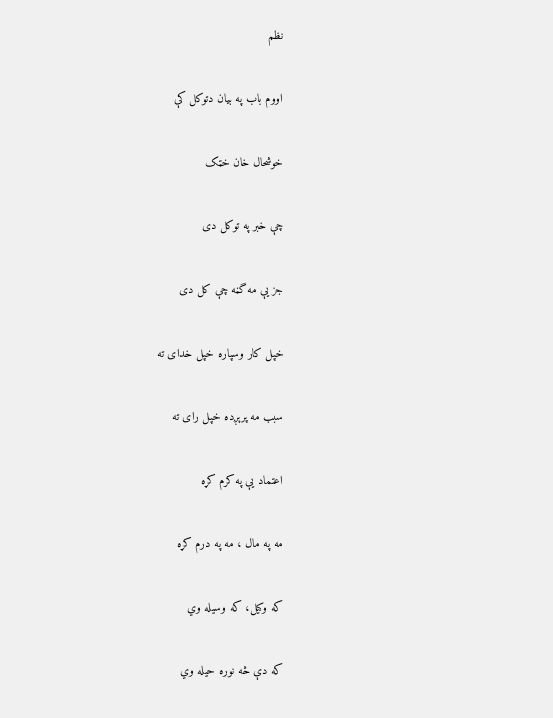نظم

اووم باب په بيان دتوکل کې

خوشحال خان خټک

چې خبر په توکل دی

جز يې مه گڼه چې کل دی

خپل کار وسپاره خپل خدای ته

سبب مه پرېږده خپل رای ته

اعتماد يې په کرم کړه

مه په مال ، مه په درم کړه

که وکيل، که وسيله وي

که دې څه نوره حيله وي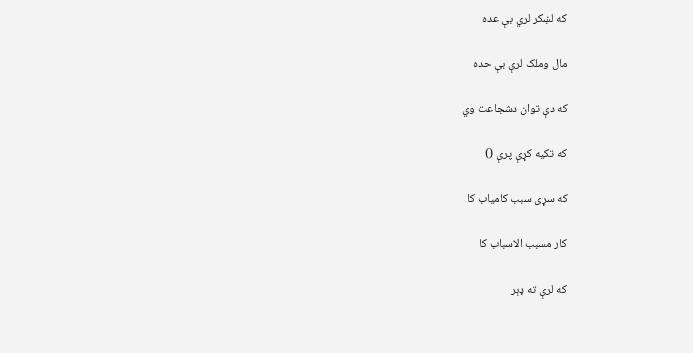که لښکر لري بې عده

مال وملک لرې بې حده

که دې توان دشجاعت وي

که تکيه کړې پرې ()

که سړی سبب کامياب کا

کار مسبب الاسباب کا

که لرې ته ډېر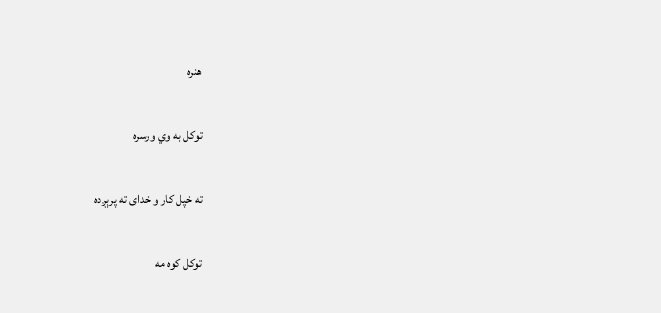هنره

توکل به وي ورسره

ته خپل کار و خدای ته پرېږده

توکل کوه مه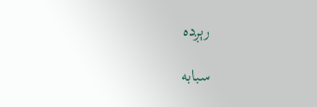رېږده

سبابه